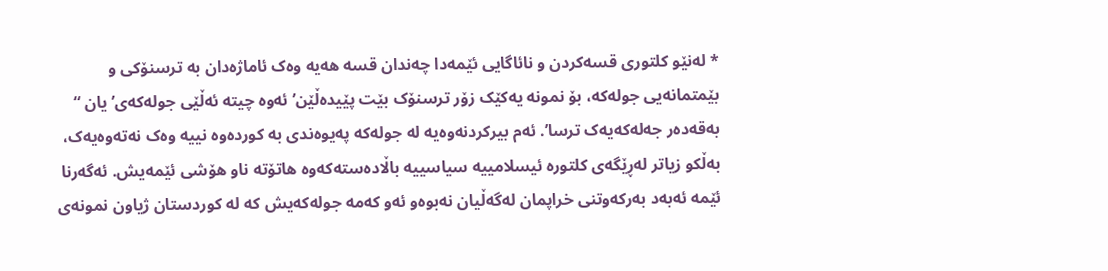* لەنێو کلتوری قسەکردن و نائاگایی ئێمەدا چەندان قسە ھەیە وەک ئاماژەدان بە ترسنۆکی و بێمتمانەیی جولەکە، بۆ نمونە یەکێک زۆر ترسنۆک بێت پێیدەڵێن’ ئەوە چیتە ئەڵێی جولەکەی’ یان “ بەقەدەر جەلەکەیەک ترسا’. ئەم بیرکردنەوەیە لە جولەکە پەیوەندی بە کوردەوە نییە وەک نەتەوەیەک، بەڵکو زیاتر لەڕێگەی کلتورە ئیسلامییە سیاسییە باڵادەستەکەوە ھاتۆتە ناو ھۆشی ئێمەیش. ئەگەرنا ئێمە ئەبەد بەرکەوتنی خراپمان لەگەڵیان نەبوەو ئەو کەمە جولەکەیش کە لە کوردستان ژیاون نمونەی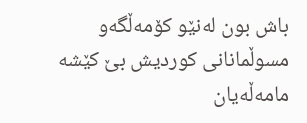باش بون لەنێو کۆمەڵگەو مسوڵمانانی کوردیش بێ کێشە مامەڵەیان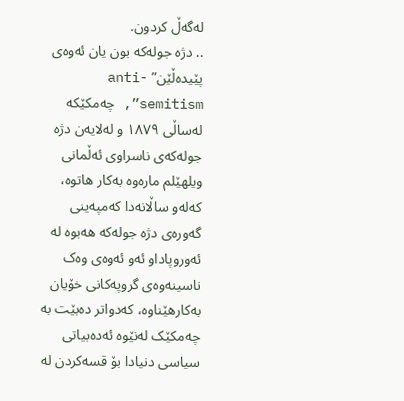لەگەڵ کردون.
.. دژە جولەکە بون یان ئەوەی پێیدەڵێن” anti-semitism”, چەمکێکە لەساڵی ١٨٧٩ و لەلایەن دژە جولەکەی ناسراوی ئەڵمانی ویلھێلم مارەوە بەکار ھاتوە، کەلەو ساڵانەدا کەمپەینی گەورەی دژە جولەکە ھەبوە لە ئەوروپاداو ئەو ئەوەی وەک ناسینەوەی گروپەکانی خۆیان بەکارھێناوە، کەدواتر دەبێت بە چەمکێک لەنێوە ئەدەبیاتی سیاسی دنیادا بۆ قسەکردن لە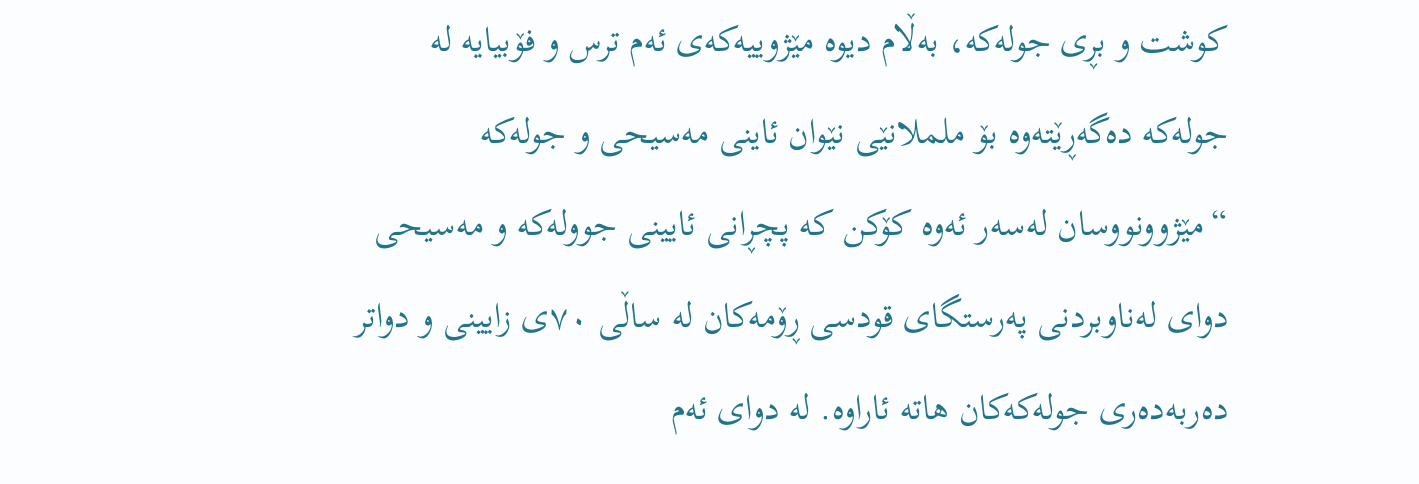کوشت و بڕی جولەکە، بەڵام دیوە مێژوییەکەی ئەم ترس و فۆبیایە لە جولەکە دەگەڕێتەوە بۆ ململانێی نێوان ئاینی مەسیحی و جولەکە “مێژوونووسان لەسەر ئەوە کۆکن کە پچڕانی ئایینی جوولەکە و مەسیحی دوای لەناوبردنی پەرستگای قودسی ڕۆمەکان لە ساڵی ٧٠ی زایینی و دواتر دەربەدەری جولەکەکان ھاتە ئاراوە. لە دوای ئەم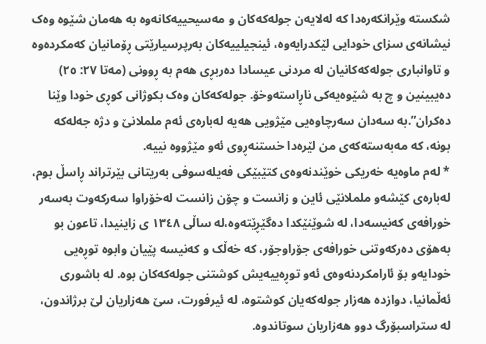شکستە وێرانکەرەدا کە لەلایەن جولەکەکان و مەسیحییەکانەوە بە ھەمان شێوە وەک نیشانەی سزای خودایی لێکدرایەوە، ئینجیلییەکان بەرپرسیارێتی ڕۆمانیان کەمکردەوە و تاوانباری جولەکەکانیان لە مردنی عیسادا دەربڕی ھەم بە ڕوونی (مەتا ٢٧: ٢٥) دەیبینین و چ بە شێوەیەکی ناڕاستەوخۆ. جولەکەکان وەک بکوژانی کوڕی خودا وێنا دەکران”.بە سەدان سەرچاوەیی مێژویی ھەیە لەبارەی ئەم ململانێ و دژە جەلەکە بونە، کە مەبەستەکەی من لێرەدا خستنەڕوی ئەو مێژووە نییە.
* لەم ماوەیە خەریکی خوێندنەوەی کتێبێکی فەیلەسوفی بەریتانی بێرتراند ڕاسڵ بوم، لەبارەی کێشەو ململانێی ئاین و زانست و چۆن زانست لەخۆراوا سەرکەوت بەسەر خورافەی کەنیسەدا، لە شوێنێکدا دەگێڕێتەوە،لە ساڵی ١٣٤٨ ی زاینیدا، تاعون بو بەھۆی دەرکەوتنی خورافەی جۆراوجۆر، کە خەڵک و کەنیسە پێیان وابوە توڕەیی خودایەو بۆ ئارامکردنەوەی ئەو توڕەییەیش کوشتنی جولەکەکان بوە. لە باشوری ئەڵمانیا، دوازدە ھەزار جولەکەیان کوشتوە، لە ئیرفورت، سێ ھەزاریان لێ برژاندون، لە ستراسبۆرگ دوو ھەزاریان سوتاندوە.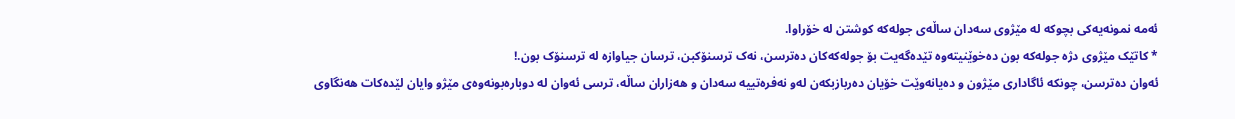ئەمە نمونەیەکی بچوکە لە مێژوی سەدان ساڵەی جولەکە کوشتن لە خۆراوا.
* کاتێک مێژوی دژە جولەکە بون دەخوێنیتەوە تێدەگەیت بۆ جولەکەکان دەترسن، نەک ترسنۆکبن، ترسان جیاوازە لە ترسنۆک بون.!
ئەوان دەترسن، چونکە ئاگاداری مێژون و دەیانەوێت خۆیان دەربازبکەن لەو نەفرەتییە سەدان و ھەزاران ساڵە، ترسی ئەوان لە دوبارەبونەوەی مێژو وایان لێدەکات ھەنگاوی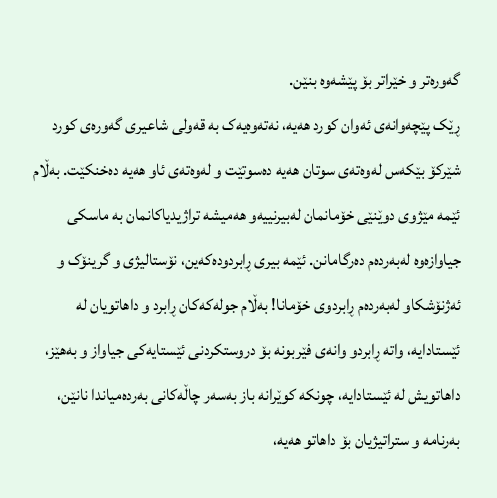گەورەتر و خێراتر بۆ پێشەوە بنێن.
ڕێک پێچەوانەی ئەوان کورد ھەیە، نەتەوەیەک بە قەولی شاعیری گەورەی کورد شێرکۆ بێکەس لەوەتەی سوتان ھەیە دەسوتێت و لەوەتەی ئاو ھەیە دەخنکێت. بەڵام ئێمە مێژوی دوێنێی خۆمانمان لەبیرنییەو ھەمیشە تراژیدیاکانمان بە ماسکی جیاوازەوە لەبەردەم دەرگامانن. ئێمە بیری ڕابردودەکەین، نۆستالیژی و گرینۆک و ئەژنۆشکاو لەبەردەم ڕابردوی خۆمانا! بەڵام جولەکەکان ڕابرد و داھاتویان لە ئێستادایە، واتە ڕابردو وانەی فێربونە بۆ دروستکردنی ئێستایەکی جیاواز و بەھێز، داھاتویش لە ئێستادایە، چونکە کوێرانە باز بەسەر چاڵەکانی بەردەمیاندا نانێن، بەرنامە و ستراتیژیان بۆ داھاتو ھەیە،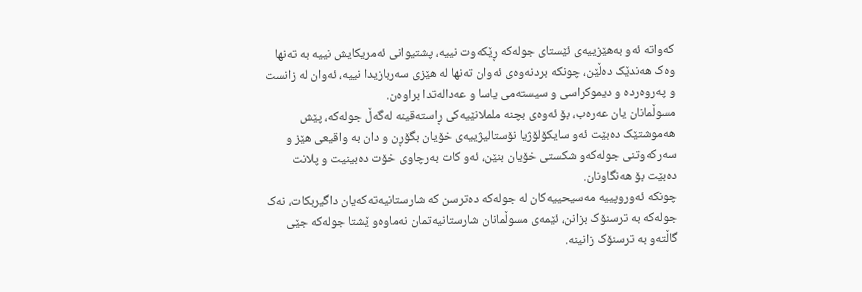کەواتە ئەو بەھێزییەی ئێستای جولەکە ڕێکەوت نییە، پشتیوانی ئەمریکایش نییە بە تەنھا وەک ھەندێک دەڵێن، چونکە بردنەوەی ئەوان تەنھا لە ھێزی سەربازیدا نییە، ئەوان لە زانست و پەروەردە و دیموکراسی و سیستەمی یاسا و عەدالەتدا براوەن.
مسوڵمانان یان عەرەب، بۆ ئەوەی بچنە ململانێیەکی ڕاستەقینە لەگەڵ جولەکە، پێش ھەموشتێک دەبێت ئەو سایکۆلۆژیا نۆستالیژییەی خۆیان بگۆڕن و دان بە واقیعی ھێز و سەرکەوتنی جولەکەو شکستی خۆیان بنێن، ئەو کات بەرچاوی خۆت دەبینیت و پلانت دەبێت بۆ ھەنگاونان.
چونکە ئەوروپییە مەسیحییەکان لە جولەکە دەترسن کە شارستانیەتەکەیان داگیربکات، نەک جولەکە بە ترسنۆک بزانن، ئێمەی مسوڵمانان شارستانیەتمان نەماوەو ێشتا جولەکە جێی گاڵتەو بە ترسنۆک زانینە.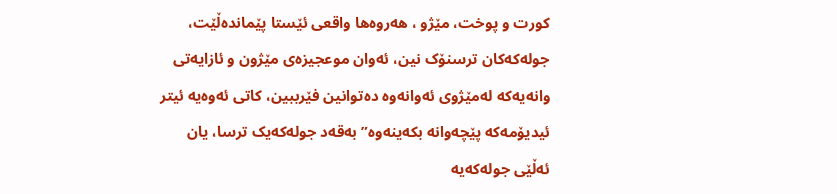کورت و پوخت، مێژو ، ھەروەھا واقعی ئێستا پێماندەڵێت، جولەکەکان ترسنۆک نین، ئەوان موعجیزەی مێژون و ئازایەتی وانەیەکە لەمێژوی ئەوانەوە دەتوانین فێرببین، کاتی ئەوەیە ئیتر ئیدیۆمەکە پێچەوانە بکەینەوە” بەقەد جولەکەیک ترسا، یان ئەڵێی جولەکەیە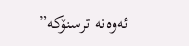ئەوەنە ترسنۆکە”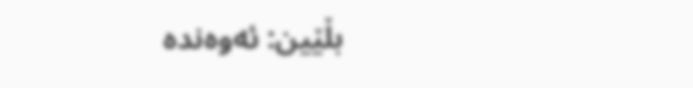بڵێین: ئەوەندە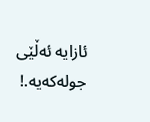ئازایە ئەڵێی جولەکەیە.!